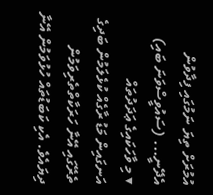އުމުރަށް ތިޔަ ނަމުގައި ފިދާވުން އެދޭނީ... (ސައުވީސްވަނަ ބައި)
▾ މި ވާހަކައިގެ ޢަދަދުތައް
އަނގައިން މަޑު ރާގެއް ކުޅެލަމުން ބަދިގެ ތެރޭގައި އޭނާ ހަރަކާތްތެރިވަމުން ދިޔައެވެ. އެކި ކަބަޑުތައް ހުޅުވަމުން އޭނާ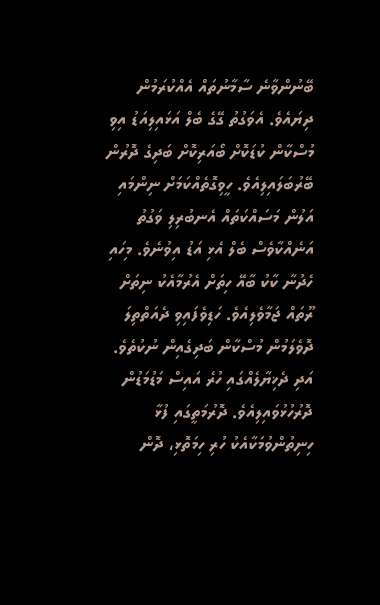ބޭނުންވާނެ ސާމާނުތައް އެއްކުރަމުން ދިޔައެވެ. އެވަގުތު ގޭގެ ބެލް އަޅައިލިއަޑު އިވި މުސްކާން ކުޑަކޮށް ބޯއަރިކޮށް ބަދިގެ ދޮރުން ބޭރުބަލައިލިއެވެ. ހީވިގޮތެއްކަމަށް ނިންމައި އަލުން މަސައްކަތައް އެނބުރިލި ވަގުތު އަނެއްކާވެސް ބެލް އެޅި އަޑު އިވުނެވެ. މިހައި ހެދުނާ ކާކު ބާއޭ ހިތަށް އެރުމާއެކު ނިތަށް ރޫތައް ޖަމާވެލިއެވެ. ހަޑިވެފައިވި ދެއަތްތިލަ ދޮވެލަމުން މުސްކާން ބަދިގެއިން ނުކުތެވެ. އަދި ދެޚިޔާލެއްގައި ހުރެ އައިސް މަޑުމަޑުން ދޮރުހުޅުވައިލިއެވެ. ދޮރުމަތީގައި ފުޅާ ހިނިތުންވުމަކާއެކު ހުރި ހިމަތޮޅި، ދޮން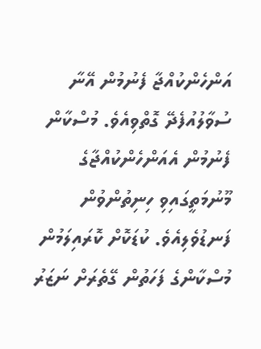އަންހެންކުއްޖާ ފެނުމުން އޭނާ ސުވާލުއުފެދޭ ގޮތްވިއެވެ. މުސްކާން ފެނުމުން އެއަންހެންކުއްޖާގެ މޫނުމަތީގައިވި ހިނިތުންވުން ފަނޑުވެލިއެވެ. ކުޑަކޮށް ކޮރައިލަމުން މުސްކާންގެ ފަހަތުން ގޭތެރަށް ނަޒަރު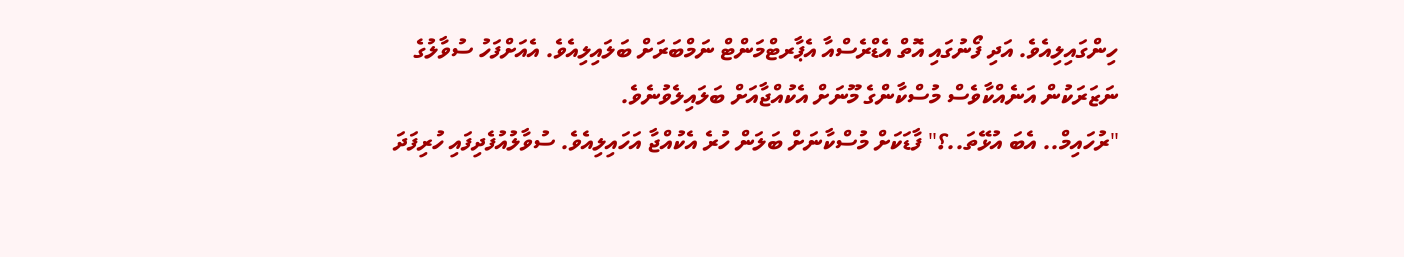ހިންގައިލިއެވެ. އަދި ފޯނުގައި އޮތް އެޑްރެސްއާ އެޕާރޓްމަންޓް ނަމްބަރަށް ބަލައިލިއެވެ. އެއަށްފަހު ސުވާލުގެ ނަޒަރަކުން އަނެއްކާވެސް މުސްކާންގެ މޫނަށް އެކުއްޖާއަށް ބަލައިލެވުނެވެ.
"ރުހައިމް.. އެބަ އުޅޭތަ..؟" ފާޑަކަށް މުސްކާނަށް ބަލަން ހުރެ އެކުއްޖާ އަހައިލިއެވެ. ސުވާލުއުފެދިފައި ހުރިފަދަ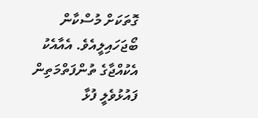ގޮތަކަށް މުސްކާން ބޯޖަހައިލީއެވެ. އެއާއެކު އެކުއްޖާގެ ތުންފަތްމަތިން ފައުޅުވެލީ ފުޅާ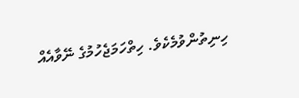ހިނިތުންވުމެކެވެ. ހިތްހަމަޖެހުމުގެ ނޭވާއެއް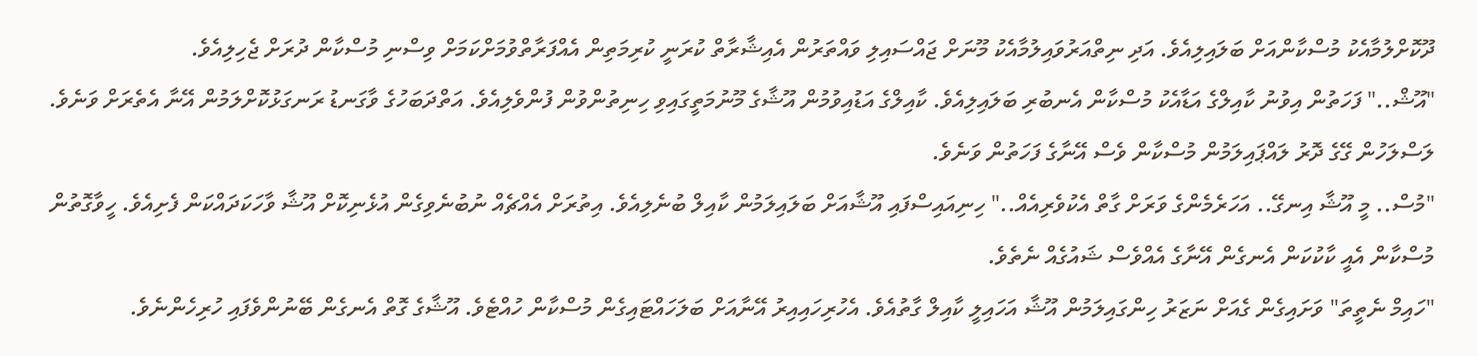ދޫކޮށްލުމާއެކު މުސްކާންއަށް ބަލައިލިއެވެ. އަދި ނިތްއަރުވައިލުމާއެކު މޫނަށް ޖައްސައިލި ވައްތަރުން އެއިޝާރާތް ކުރަނީ ކުރިމަތިން އެއްފަރާތްވުމަށްކަމަށް ވިސްނި މުސްކާން ދުރަށް ޖެހިލިއެވެ.
"އޫޝް.." ފަހަތުން އިވުނު ކާއިލްގެ އަޑާއެކު މުސްކާން އެނބުރި ބަލައިލިއެވެ. ކާއިލްގެ އަޑުއިވުމުން އޫޝާގެ މޫނުމަތީގައިވި ހިނިތުންވުން ފުންވެލިއެވެ. އަތްދަބަހުގެ ވާގަނޑު ރަނގަޅުކޮށްލަމުން އޭނާ އެތެރަށް ވަނެވެ. ލަސްލަހުން ގޭގެ ދޮރު ލައްޕައިލަމުން މުސްކާން ވެސް އޭނާގެ ފަހަތުން ވަނެވެ.
"މުސް.. މީ އޫޝާ އިނގޭ.. އަހަރެމެންގެ ވަރަށް ގާތް އެކުވެރިއެއް.." ހިނިއައިސްފައި އޫޝާއަށް ބަލައިލަމުން ކާއިލް ބުނެލިއެވެ. އިތުރަށް އެއްޗެއް ނުބުނެވިގެން އުޅެނިކޮށް އޫޝާ ވާހަކަދައްކަން ފެށިއެވެ. ހީވާގޮތުން މުސްކާން އެއީ ކާކުކަން އެނގެން އޭނާގެ އެއްވެސް ޝައުގެއް ނެތެވެ.
"ހައިމް ނެތީތަ" ވަށައިގެން ގެއަށް ނަޒަރު ހިންގައިލަމުން އޫޝާ އަހައިލީ ކާއިލް ގާތުއެވެ. އެހުރިހައިއިރު އޭނާއަށް ބަލަހައްޓައިގެން މުސްކާން ހުއްޓެވެ. އޫޝާގެ ގޮތް އެނގެން ބޭނުންވެފައި ހުރިހެންނެވެ.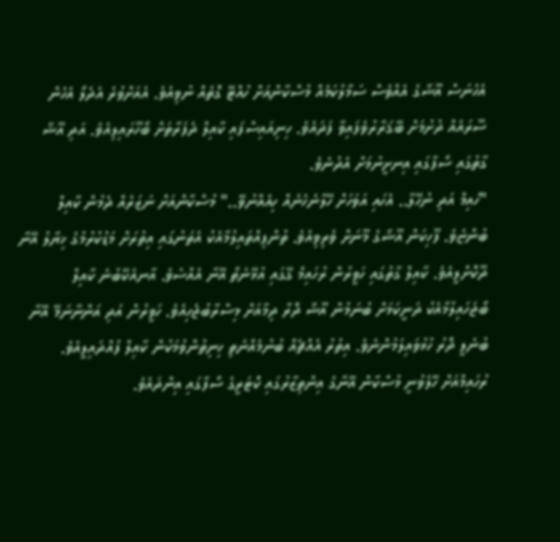އެހެނަސް އޫޝާގެ އެއްވެސް ސަމާލުކަމެއް މުސްކާންއަށް ހުއްޓޭ ގޮތެއް ނުވިއެވެ. އެއަށްވުރެ އެދެލޯ އެހެން ސޫރައެއް ދުށުމަށް ބޭޤަރާރުވެފައިވާ ފަދައެވެ. ހިނިއައިސްފައި ކާއިލް ދެފަރާތަށް ބޯހޫރައިލިއެވެ. އަދި އޫޝާ ގާތުގައި ސޯފާގައި އިނށީނުމަށް އެދުނެވެ.
"ހައިމް އަދި ނުހޭލާ.. އެހައި އަވަހަށް ހޭލާނެހެނެއް ހިއެއްނުވޭ.." މުސްކާންއަށް ނަޒަރެއް ދެމުން ކާއިލް ބުންޏެވެ. ފޫހިކަން އޫޝާގެ މޫނަށް ވެރިވިއެވެ. ތުންފިއްތައިލުމާއެކު އެތަނުގައި އިތުރަށް މަޑުކުރުމުގެ ޚިޔާލު އޭނާ ދޫކޮށްލީއެވެ. ކާއިލް ގާތުގައި ހަވީރުން ރުހައިމް ގޭގައި އުޅޭނެތޯ އޭނާ އެއްސެވެ. އާނއެކޭބުނެ ކާއިލް ބޯޖަހައިލުމާއެކު ދަނީކަމަށް ބުނަމުން އޫޝާ ދޮރާ ދިމާއަށް މިސްރާބުޖެހިއެވެ. ހަވީރުން އަދި އަންނާނަމޭ އޭނާ ބުނެލީ ދޮރު ހުޅުވައިލަމުންނެވެ. އިތުރު އެއްޗެއް ބުނުމެއްނެތި ހިނިތުންވުމަކުން ކާއިލް ފުއްދައިލީއެވެ.
ރުހައިމްއަށް ހޭލެވުނީ މުސްކާން އޭނާގެ އިންތިޒާރުގައި ކޮޓަރީގެ ސޯފާގައި އިންދައެވެ.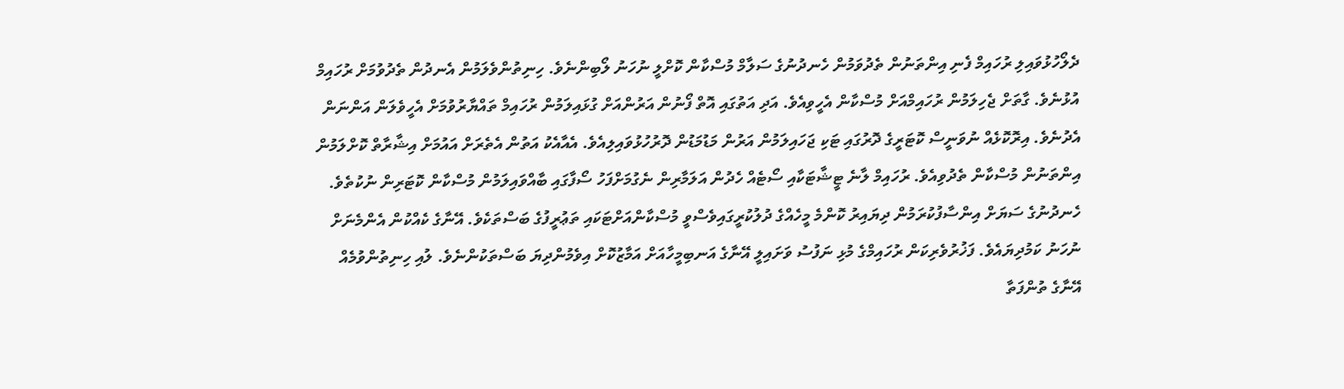ދެލޯހުޅުވައިލި ރުހައިމް ފެނި އިންތަނުން ތެދުވަމުން ހެނދުނުގެ ސަލާމް މުސްކާން ކޮށްލީ ނުހަނު ލޯބިންނެވެ. ހިނިތުންވެލަމުން އެނދުން ތެދުވުމަށް ރުހައިމް އުޅުނެވެ. ގާތަށް ޖެހިލަމުން ރުހައިމްއަށް މުސްކާން އެހީވިއެވެ. އަދި އަތުގައި އޮތް ފޯނުން އަރުންއަށް ގުޅައިލަމުން ރުހައިމް ތައްޔާރުވުމަށް އެހީވެލަން އަންނަން އެދުނެވެ. އިރޮކޮޅެއް ނުވަނީސް ކޮޓަރީގެ ދޮރުގައި ޓަކި ޖަހައިލަމުން އަރުން މަޑުމަޑުން ދޮރުހުޅުވައިލިއެވެ. އެއާއެކު އަތުން އެތެރަށް އައުމަށް އިޝާރާތް ކޮށްލަމުން އިންތަނުން މުސްކާން ތެދުވިއެވެ. ރުހައިމް ލާނެ ޓީޝާޓަކާއި ސޯޓެއް ހެދުން އަލަމާރިން ނެގުމަށްފަހު ސޯފާގައި ބާއްވައިލަމުން މުސްކާން ކޮޓަރިން ނުކުތެވެ.
ހެނދުނުގެ ސަޔަށް އިންސާފުކުރަމުން ދިޔައިރު ކޮންމެ މީހެއްގެ ދުލުކުރީގައިވެސްވީ މުސްކާންއަށްޓަކައި ތަޢުރީފުގެ ބަސްތަކެވެ. އޭނާގެ ކެއްކުން އެންމެނަށް ނުހަނު ކަމުދިޔައެވެ. ފަޚުރުވެރިކަން ރުހައިމްގެ މުޅި ނަފުސު ވަށައިލީ އޭނާގެ އަނބިމީހާއަށް އަމާޒުކޮށް އިވެމުންދިޔަ ބަސްތަކުންނެވެ. ލުއި ހިނިތުންވުމެއް އޭނާގެ ތުންފަތާ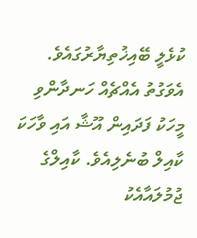ކުޅެލީ ބޭއިޚުތިޔާރުގައެވެ. އެވަގުތު އެއްޗެއް ހަނދާންވި މީހަކު ފަދައިން އޫޝާ އައި ވާހަކަ ކާއިލް ބުނެލިއެވެ. ކާއިލްގެ ޖުމުލައާއެކު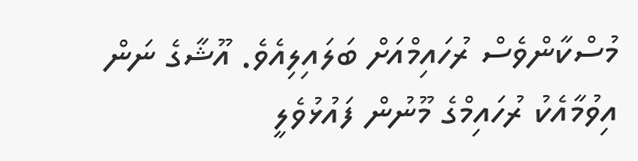މުސްކާންވެސް ރުހައިމްއަށް ބަލައިލިއެވެ. އޫޝާގެ ނަން އިވުމާއެކު ރުހައިމްގެ މޫނުން ފައުޅުވެލީ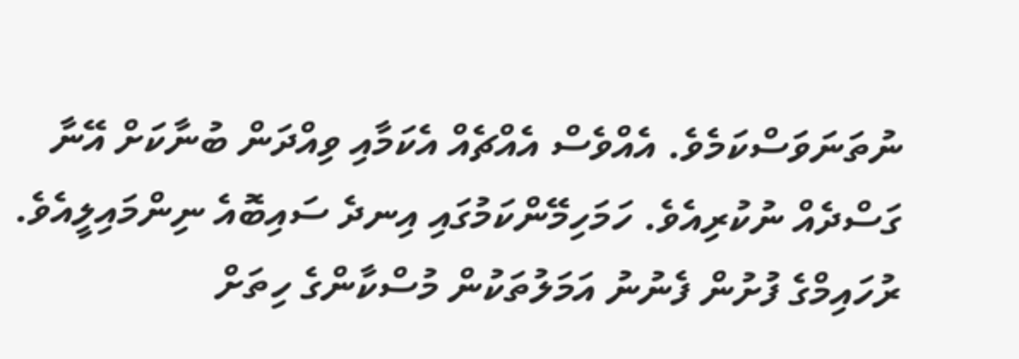ނުތަނަވަސްކަމެވެ. އެއްވެސް އެއްޗެއް އެކަމާއި ވިއްދަން ބުނާކަށް އޭނާ ގަސްދެއް ނުކުރިއެވެ. ހަމަހިމޭންކަމުގައި އިނދެ ސައިބޮއެ ނިންމައިލީއެވެ. ރުހައިމްގެ ފުށުން ފެނުނު އަމަލުތަކުން މުސްކާންގެ ހިތަށް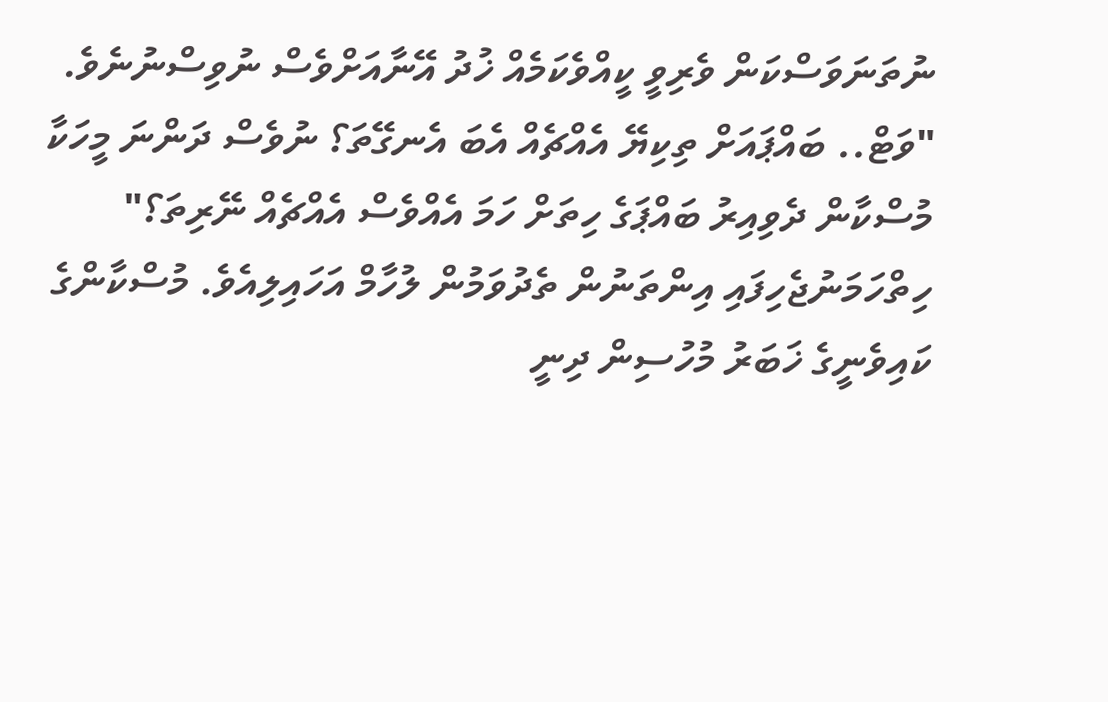ނުތަނަވަސްކަން ވެރިވީ ކީއްވެކަމެއް ޚުދު އޭނާއަށްވެސް ނުވިސްނުނެވެ.
"ވަޓް.. ބައްޕައަށް ތިކިޔޭ އެއްޗެއް އެބަ އެނގޭތަ؟ ނުވެސް ދަންނަ މީހަކާ މުސްކާން ދެވިއިރު ބައްޕަގެ ހިތަށް ހަމަ އެއްވެސް އެއްޗެއް ނޭރިތަ؟" ހިތްހަމަނުޖެހިފައި އިންތަނުން ތެދުވަމުން ލުހާމް އަހައިލިއެވެ. މުސްކާންގެ ކައިވެނީގެ ޚަބަރު މުހުސިން ދިނީ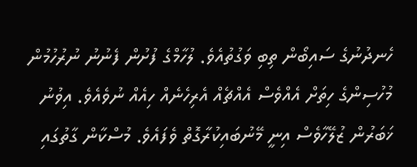ހެނދުނުގެ ސައިބޯން ތިބި ވަގުތުއެވެ. ލުހާމްގެ ފުށުން ފެނުނު ނުރުހުމުން މުހުސިންގެ ހިތަށް އެއްވެސް އެއްޗެއް އެރިހެނެއް ހިއެއް ނުވެއެވެ. އިވުނު ޚަބަރުން ޒުލޭހާވެސް އިނީ މޭނުބައިކުރާގޮތް ވެފައެވެ. މުސްކާން ގާތުގައި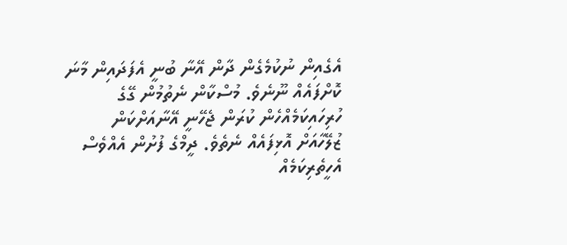އެގެއިން ނުކުމެގެން ދާން އޭނާ ބުނީ އެފަދައިން މާނަ ކޮށްފައެއް ނޫނެވެ. މުސްކާން ނެތުމުން ގޭގެ ހުރިހައިކަމެއްހެން ކުރަން ޖެހޭނީ އޭނާއަށްކަން ޒުލޭހާއަށް އޮޅިފައެއް ނެތެވެ. ދީމްގެ ފުށުން އެއްވެސް އެހީތެރިކަމެއް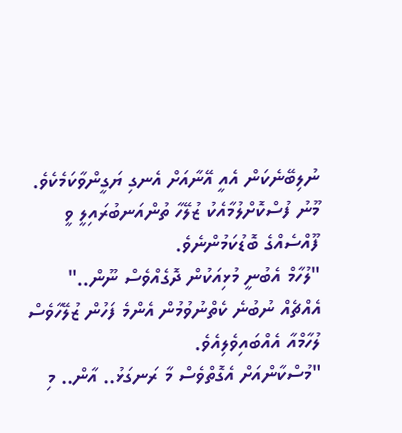ނުލިބޭނެކަން އެއީ އޭނާއަށް އެނގި ޔަގީންވާކަމެކެވެ. މޫނު ފުސްކޮށްލުމާއެކު ޒުލޭހާ ތުންއަނބުރައިލީ ވީ ފޫއްސެއްގެ ބޮޑުކަމުންނެވެ.
"ލުހާމް އެބުނީ މުޅިއަކުން ދޮގެއްވެސް ނޫން.." އެއްޗެއް ނުބުނެ ކެތްނުވުމުން އެންމެ ފަހުން ޒުލޭހާވެސް ލުހާމްއާ އެއްބައިވެލިއެވެ.
"މުސްކާންއަށް އެގޮތްވެސް މާ ރަނގަޅު.. އާން.. މި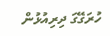ހުރަގޭގަ ދިރިއުޅުން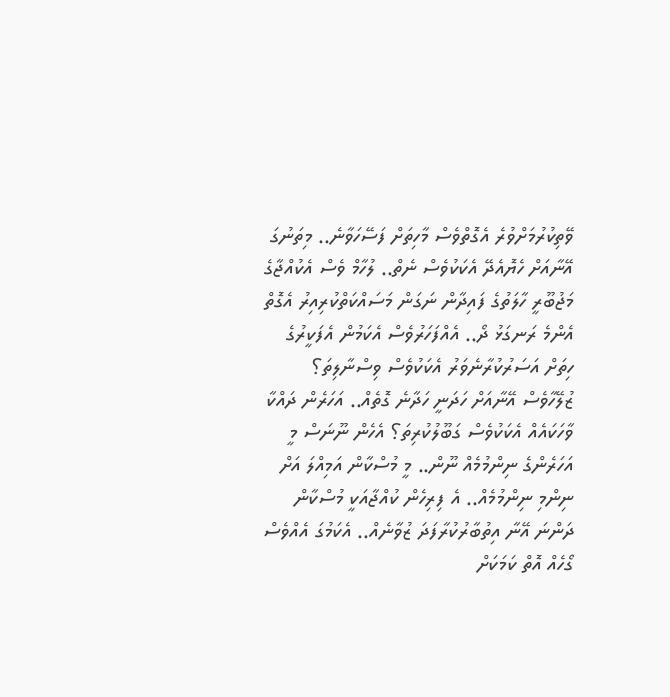ވޭތިކުރުމަށްވުރެ އެގޮތްވެސް މާހިތަށް ފަސޭހަވާނެ.. މިތަނުގަ އޭނާއަށް ހެޔޮއެދޭ އެކަކުވެސް ނެތް.. ލުހާމް ވެސް އެކުއްޖާގެ މަޖުބޫރީ ހާލަތުގެ ފައިދާން ނަގަން މަސައްކަތްކުރިއިރު އެގޮތް އެންމެ ރަނގަޅު ދޯ.. އެއްފަހަރުވެސް އެކަމުން އެފަކީރުގެ ހިތަށް އަސަރުކުރާނެވަރު އެކަކުވެސް ވިސްނާލިތަ؟ ޒުލޭހާވެސް އޭނާއަށް ހަދަނީ ހަދާނެ ގޮތެއް.. އަހަރެން ދައްކާ ވާހަކައެއް އެކަކުވެސް ގަބޫލުކުރިތަ؟ އެހެން ނޫނަސް މީ އަހަރެންގެ ނިންމުމެއް ނޫން.. މީ މުސްކާން އަމިއްލަ އަށް ނިންމި ނިންމުމެއް.. އެ ފިރިހެން ކުއްޖާއަކީ މުސްކާން ދަންނަ އޭނާ އިތުބާރުކުރާފަދަ ޒުވާނެއް.. އެކަމުގަ އެއްވެސް ގޯހެއް އޮތް ކަމަކަށް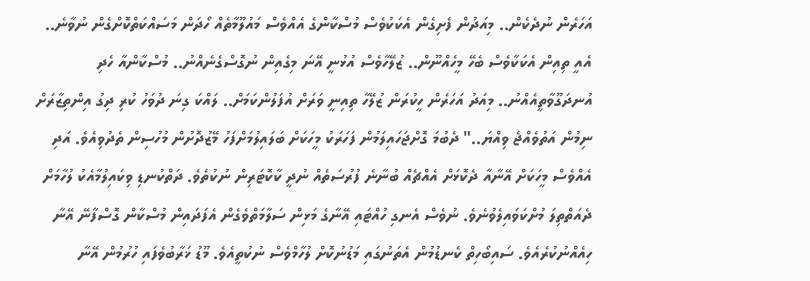އަހަރެން ނުދެކެން.. މިއަދުން ފެށިގެން އެކަކުވެސް މުސްކާންގެ އެއްވެސް މައުލޫމާތެއް ހޯދަން މަސައްކަތްކޮށްގެން ނުވާނެ.. އެއީ ތިއިން އެކަކާވެސް ބެހޭ މީހެއްނޫން.. ޒުލޭހާވެސް އުޅުނީ އޭނަ މިގެއިން ނުގޮސްގެނެއްނު.. މުސްކާންއާ ހެދި އުނދަގޫވާތީއެއްނު.. މިއަދު އަހަރެން ހީކުރަން ޒުލޭހާ ތިއިނީ ވަރަށް އުފަލުންކަމަށް.. ލައްކަ ގިނަ ދުވަހު ކުރި ދިގު އިންތިޒާރަށް ނިމުން އަތުވެއްޖެ ވިއްޔަ.." ދެބުމަ ގޮށްޖަހައިލަމުން ފަހަރަކު މީހަކަށް ބަލައިލުމަށްފަހު މޭޒުދޮށުން މުހުސިން ތެދުވިއެވެ. އަދި އެއްވެސް މީހަކަށް އޭނާއާ ދެކޮޅަށް އެއްޗެއް ބުނާނެ ފުރުސަތެއް ނުދީ ކާކޮޓަރިން ނުކުތެވެ. ދަތްކުނޑި ވިކައިލުމާއެކު ލުހާމަށް ދެއަތްތިލަ މުށްކަވައިލެވުނެވެ. ނުވެސް އެނގި ހުއްޓައި އޭނާގެ މަޅިން ސަލާމަތްވެގެން އެފަދައިން މުސްކާން ގޮސްފާނޭ އޭނާ ހިއެއްނުކުރެއެވެ. ސައިބޯހިތް ކެނޑުމުން އެތަނުގައި މަޑުނުކޮށް ލުހާމްވެސް ނުކުތީއެވެ. މޫޑު ޚަރާބުވެފައި ހުރުމުން އޭނާ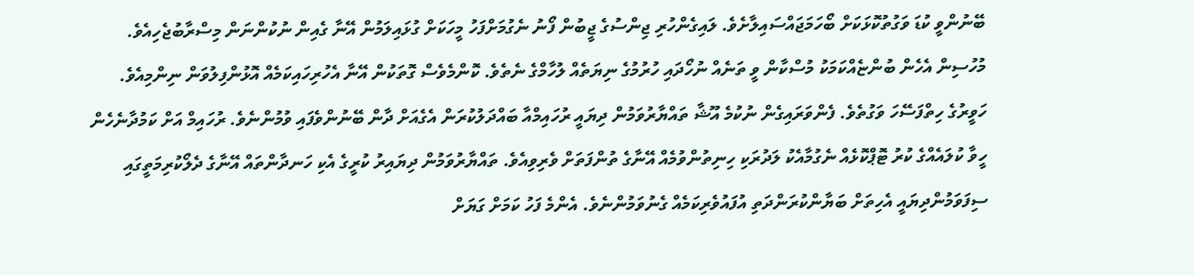ބޭނުންވީ ކުޑަ ވަގުތުކޮޅަކަށް ބޯހަމަޖައްސައިލާށެވެ. ލައިގެންހުރި ޖިންސުގެ ޖީބުން ފޯނު ނެގުމަށްފަހު މީހަކަށް ގުޅައިލަމުން އޭނާ ގެއިން ނުކުންނަން މިސްރާބުޖެހިއެވެ. މުހުސިން އެހެން ބުންޏެއްކަމަކު މުސްކާން ވީ ތަނެއް ނުހޯދައި ހުރުމުގެ ނިޔަތެއް ލުހާމްގެ ނެތެވެ. ކޮންމެވެސް ގޮތަކުން އޭނާ އެހުރިހައިކަމެއް އޮޅުންފިލުވަން ނިންމިއެވެ.
ހަވީރުގެ ހިތްފަސޭހަ ވަގުތެވެ. ފެންވަރައިގެން ނުކުމެ އޫޝާ ތައްޔާރުވަމުން ދިޔައީ ރުހައިމްއާ ބައްދަލުކުރަން އެގެއަށް ދާން ބޭނުންވެފައި ވުމުންނެވެ. ރުހައިމް އަށް ކަމުދާނެހެން ހީވާ ކުލައެއްގެ ކުރު ޓޮޕްކޮޅެއް ނެގުމާއެކު ލަދުރަކި ހިނިތުންވުމެއް އޭނާގެ ތުންފަތަށް ވެރިވިއެވެ. ތައްޔާރުވަމުން ދިޔައިރު ކުރީގެ އެކި ހަނދާންތައް އޭނާގެ ދެލޯކުރިމަތީގައި ސިފަވަމުންދިޔައީ އެހިތަށް ބަޔާންކުރަންދަތި އުފައުވެރިކަމެއް ގެނުވަމުންނެވެ. އެންމެ ފަހު ކަމަށް ގަޔަށް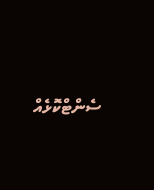ސެންޓްކޮޅެއް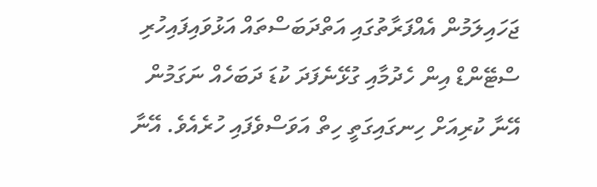ޖަހައިލަމުން އެއްފަރާތުގައި އަތްދަބަސްތައް އަޅުވައިފައިހުރި ސްޓޭންޑް އިން ހެދުމާއި ގުޅޭނެފަދަ ކުޑަ ދަބަހެއް ނަގަމުން އޭނާ ކުރިއަށް ހިނގައިގަތީ ހިތް އަވަސްވެފައި ހުރެއެވެ. އޭނާ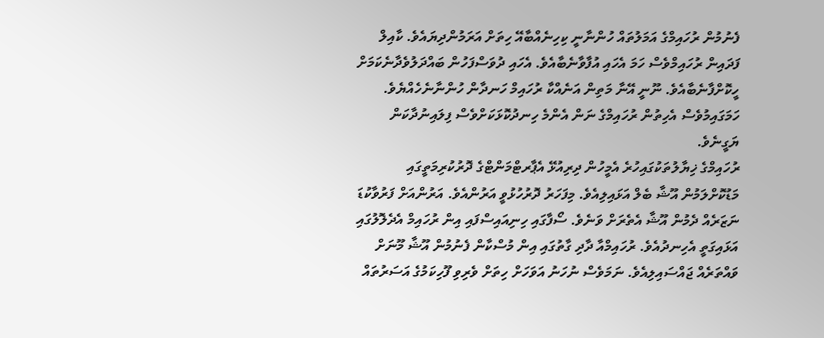ފެނުމުން ރުހައިމްގެ އަމަލުތައް ހުންނާނީ ކިހިނެއްބާއޭ ހިތަށް އަރަމުންދިޔައެވެ. ކާއިލް ފަދައިން ރުހައިމްވެސް ހަމަ އެހައި އުފާވާނެބާއެވެ. އެހައި ދުވަސްފަހުން ބައްދަލުވެދާނެކަމަށް ހީކޮށްފާނެބާއެވެ. ނޫނީ އޭނާ މަތިން އަނެއްކާ ރުހައިމް ހަނދާން ހުންނާނެހެއްޔެވެ. ހަމަގައިމުވެސް އެހިތުން ރުހައިމްގެ ނަން އެންމެ ހިނދުކޮޅަކަށްވެސް ފިލައިނުދާކަން ޔަގީނެވެ.
ރުހައިމްގެ ޚިޔާލުތަކުގައިހުރެ އެމީހުން ދިރިއުޅޭ އެޕާރޓްމަންޓްގެ ދޮރުކުރިމަތީގައި މަޑުކޮށްލަމުން އޫޝާ ބެލް އަޅައިލިއެވެ. މިފަހަރު ދޮރުހުޅުވީ އަރުންއެވެ. އަރުންއަށް ފަރުވާކުޑަ ނަޒަރެއް ދެމުން އޫޝާ އެތެރަށް ވަނެވެ. ސޯފާގައި ހިނިއައިސްފައި އިން ރުހައިމް އެދެލޮލުގައި އަޅައިގަތީ އެހިނދުއެވެ. ރުހައިމްއާ ދާދި ގާތުގައި އިން މުސްކާން ފެނުމުން އޫޝާ މޫނަށް ވައްތަރެއް ޖައްސައިލިއެވެ. ނަމަވެސް ނުހަނު އަވަހަށް ހިތަށް ވެރިވި ފޫހިކަމުގެ އަސަރުތައް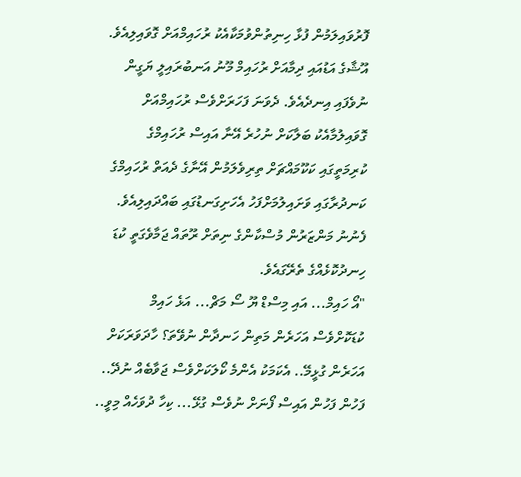ފޮރުވައިލަމުން ފުޅާ ހިނިތުންވުމަކާއެކު ރުހައިމްއަށް ގޮވައިލިއެވެ. އޫޝާގެ އަޑުއައި ދިމާއަށް ރުހައިމް މޫނު އަނބުރައިލީ ޔަގީން ނުވެފައި އިނދެއެވެ. ދެވަނަ ފަހަރަށްވެސް ރުހައިމްއަށް ގޮވައިލުމާއެކު ބަލާކަށް ނުހުރެ އޭނާ އައިސް ރުހައިމްގެ ކުރިމަތީގައި ކަކޫމައްޗަށް ތިރިވެލަމުން އޭނާގެ ދެއަތް ރުހައިމްގެ ކަނދުރާގައި ވަށައިލުމަށްފަހު އެހަށިގަނޑުގައި ބައްދައިލިއެވެ. ފެނުނު މަންޒަރުން މުސްކާންގެ ނިތަށް ރޫތައް ޖަމާވެގަތީ ކުޑަ ހިނދުކޮޅެއްގެ ތެރޭގައެވެ.
"އޯ ހައިމް... އައި މިސްޑް ޔޫ ސޯ މަޗް... އަޅެ ހައިމް ކުޑަކޮށްވެސް އަހަރެން މަތިން ހަނދާން ނުވޭތަ؟ ހާދަވަރަކަށް އަހަރެން ގުޅީމޭ.. އެކަމަކު އެންމެ ކޯލަކަށްވެސް ޖަވާބެއް ނުދޭ.. ފަހުން ފަހުން އައިސް ފޯނަށް ނުވެސް ގުޅޭ... ކިހާ ދުވަހެއް މިވީ..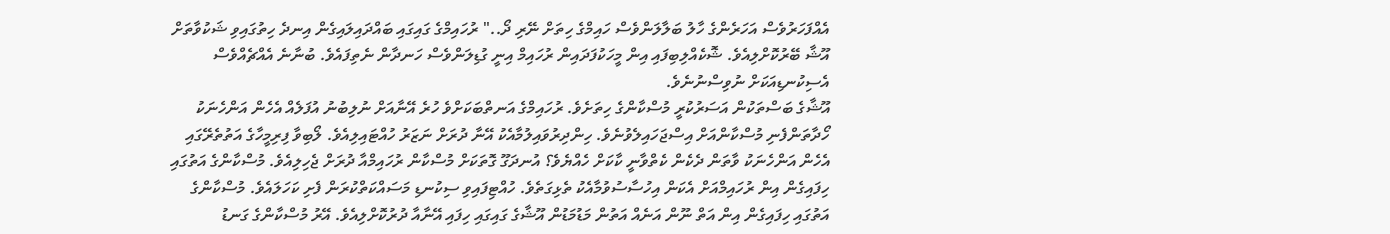އެއްފަހަރުވެސް އަހަރެންގެ ހާލު ބަލާލަންވެސް ހައިމްގެ ހިތަށް ނޭރި ދޯ.." ރުހައިމްގެ ގައިގައި ބައްދައިލައިގެން އިނދެ ހިތުގައިވި ޝަކުވާތަށް އޫޝާ ބޭރުކޮށްލިއެވެ. ޝޮކެއްލިބިފައި އިން މީހަކުފަދައިން ރުހައިމް އިނީ ގުޑިލަންވެސް ހަނދާން ނެތިފައެވެ. ބުނާނެ އެއްޗެއްވެސް އެސިކުނޑިއަކަށް ނުވިސްނުނެވެ.
އޫޝާގެ ބަސްތަކުން އަސަރުކުރީ މުސްކާންގެ ހިތަށެވެ. ރުހައިމްގެ އަނތްބަކަށްވެ ހުރެ އޭނާއަށް ނުލިބުނު އުފަލެއް އެހެން އަންހެނަކު ހޯދާތަންފެނި މުސްކާންއަށް އިސްޖަހައިލެވުނެވެ. ހިންދިރުވައިލުމާއެކު އޭނާ ދުރަށް ނަޒަރު ހުއްޓައިލިއެވެ. ލޯބިވާ ފިރިމީހާގެ އަތުތެރޭގައި އެހެން އަންހެނަކު ވާތަން ދެކެން ކެތްވާނީ ކާކަށް ހެއްޔެވެ؟ އުނދަގޫ ގޮތަކަށް މުސްކާން ރުހައިމްއާ ދުރަށް ޖެހިލިއެވެ. މުސްކާންގެ އަތުގައި ހިފައިގެން އިން ރުހައިމްއަށް އެކަން އިހުސާސުވުމާއެކު ތެޅިގަތެވެ. ހުއްޓިފައިވި ސިކުނޑި މަސައްކަތްކުރަން ފެށި ކަހަލައެވެ. މުސްކާންގެ އަތުގައި ހިފައިގެން އިން އަތް ނޫން އަނެއް އަތުން މަޑުމަޑުން އޫޝާގެ ގައިގައި ހިފައި އޭނާއާ ދުރުކޮށްލިއެވެ. އޭރު މުސްކާންގެ ގަނޑު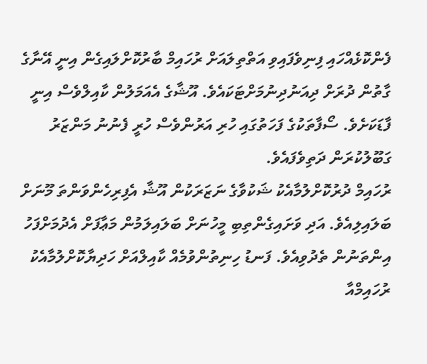ފެންކޮޅެއްހައި ފިނިވެފައިވި އަތްތިލައަށް ރުހައިމް ބާރުކޮށްލައިގެން އިނީ އޭނާގެ ގާތުން ދުރަށް ދިއަނުދިނުމަށްޓަކައެވެ. އޫޝާގެ އެއަމަލުން ކާއިލްވެސް އިނީ ފާޑަކަށެވެ. ސޯފާތަކުގެ ފަހަތުގައި ހުރި އަރުންވެސް ހުރީ ފެނުނު މަންޒަރު ގަބޫލުކުރަން ދަތިވެފައެވެ.
ރުހައިމް ދުރުކޮށްލުމާއެކު ޝަކުވާގެ ނަޒަރަކުން އޫޝާ އެފިރިހެންވަންތަ މޫނަށް ބަލައިލިއެވެ. އަދި ވަށައިގެންތިބި މީހުނަށް ބަލައިލަމުން މަޢާފަށް އެދުމަށްފަހު އިންތަނުން ތެދުވިއެވެ. ފަނޑު ހިނިތުންވުމެއް ކާއިލްއަށް ހަދިޔާކޮށްލުމާއެކު ރުހައިމްއާ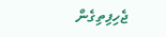ޖެހިފިތިގެން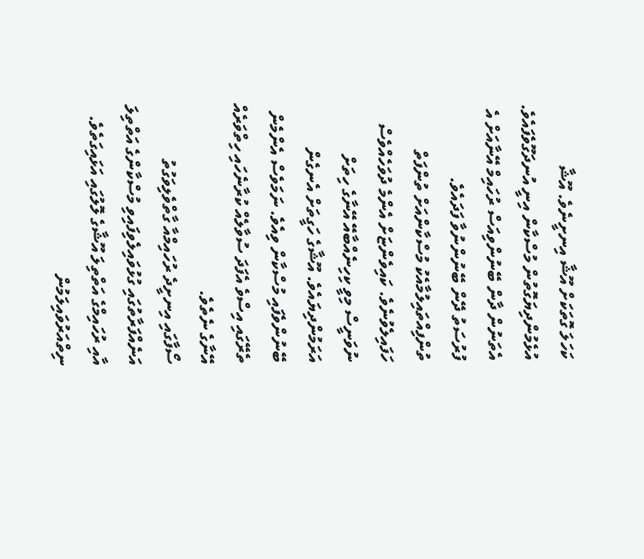ކަހަލަ ގޮތަކަށް އޫޝާ އިނށީނެވެ. އޫޝާ އުޅެމުންދިޔަގޮތުން މުސްކާން އިނީ އުނދަގޫވެފައެވެ. އެތަނުން ދާން ބޭނުންވިއަސް ރުހައިމް އޭނާއަށް އެ ފުރުސަތު ދޭން ބޭނުންނުވާ ފަދައެވެ. ތުންފިއްތައިލުމާއެކު މުސްކާންއަށް ތުންފަތް ހަފައިލެވުނެވެ. ކައިވެންޏަށް އެންމެ ދުވަހެއްވެސް ނުވަނީސް މިވީ ކިހިނެއްބާއޭ އޭނާގެ ހިތަށް އަރަމުންދިޔައެވެ. އޫޝާގެ ހަގީތަށް އެނގެން ބޭނުންވެފައި މުސްކާން ވިއެވެ. ނަމަވެސް އެންމެން ތެރޭގައި އިސްވެ އެފަދަ ސުވާލެއް ކުރާނެހައި ހިތްވަރެއް އޭނާގެ ނެތެވެ.
ސޯފާގައި އިނށީދެ ރުހައިމްއާ ގާތްވެލިވަގުތު އަނެއްފަރާތުގައި ގުޅުވައިލެވިފައިވި މުސްކާންގެ އަތްތިލަ އާއި ރުހައިމްގެ އަތްތިލަ އޫޝާގެ ލޮލުގައި އަޅައިގަތެވެ. ނިތްއަރުވައިލަމުން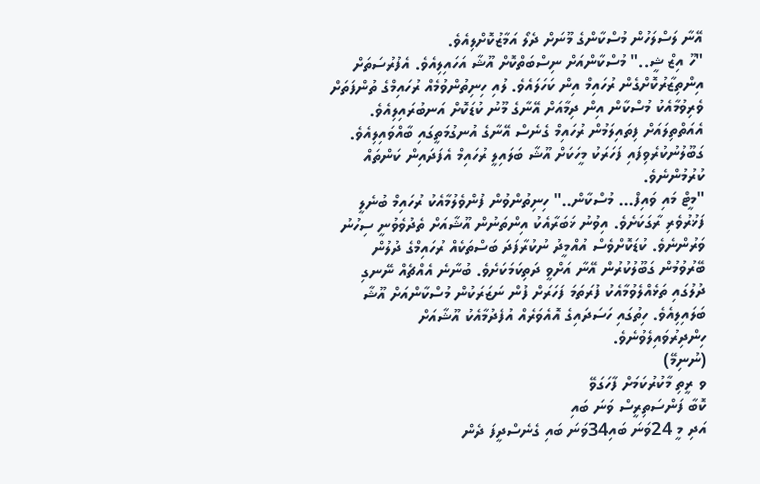އޭނާ ލަސްލަހުން މުސްކާންގެ މޫނަށް ދެލޯ އަމާޒުކޮށްލިއެވެ.
"ހޫ އިޒް ޝީ.." މުސްކާންއަށް ނިސްބަތްކޮށް އޫޝާ އަހައިލިއެވެ. އެފުރުސަތަށް އިންތިޒާރުކޮށްގެން ރުހައިމް އިން ކަހަލައެވެ. ލުއި ހިނިތުންވުމެއް ރުހައިމްގެ ތުންފަތަށް ވެރިވުމާއެކު މުސްކާން އިން ދިމާއަށް އޭނާގެ މޫނު ކުޑަކޮށް އަނބުރައިލިއެވެ. އެއަތްތިލައަށް ފިތައިލަމުން ރުހައިމް ގެނެސް އޭނާގެ އުނގުމަތީގައި ބާއްވައިލިއެވެ. ގަބޫލުނުކުރެވިފައި ފަހަރަކު މީހަކަށް އޫޝާ ބަލައިލީ ރުހައިމް އެފަދައިން ކަންތައް ކުރުމުންނެވެ.
"މީޓް މައި ވައިފް... މުސްކާން.." ހިނިތުންވުން ފުންވެލުމާއެކު ރުހައިމް ބުނެލީ ފަޚުރުވެރި ރާގަކަށެވެ. އިވުނު ޚަބަރާއެކު އިންތަނުން އޫޝާއަށް ތެދުވެވުނީ ސިހުނު ވަރުންނެވެ. ކުޑަކޮށްވެސް އުއްމީދު ނުކުރާފަދަ ބަސްތަކެއް ރުހައިމްގެ ދުލުން ބޭރުވުމުން ގަބޫލުކުރުން އޭނާ އަށްވީ ދަތިކަމަކަށެވެ. ބުނާނެ އެއްޗެއް ނޭނގި ދުލުގައި ތަޅެއްލެވުމާއެކު ފުރަތަމަ ފަހަރަށް ފުން ނަޒަރަކުން މުސްކާންއަށް އޫޝާ ބަލައިލިއެވެ. ހިތުގައި ހަސަދައިގެ އޮއެވަރެއް އުފެދުމާއެކު އޫޝާއަށް ހިންދިރުވައިލެވުނެވެ.
(ނުނިމޭ)
ވ ރީތި މާކުރުކަމަށް ފާހަގަވޭ
ކޮބާ ފަންސަތިރީސް ވަނަ ބައި
އަދި މީ 24ވަނަ ބައި34ވަނަ ބައި ގެނެސްދީފަ ދެން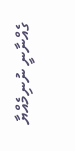ގެއްނާނީ ނުނިމެއްޔާ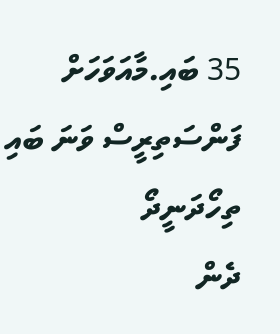35 ބައި.މާއަވަހަށް ފަންސަތިރީސް ވަނަ ބައި ތިހޯދަނީދޯ
ދެން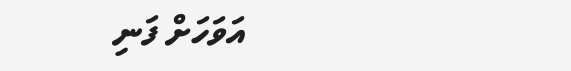އަވަހަށް ފަނި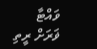ވައްޓާ
ޥަރަށް ރީތި